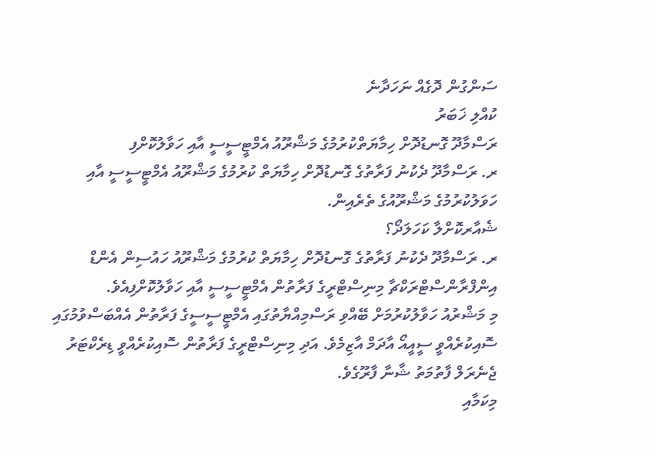ސަންގުން ދޮގެއް ނަހަދާނެ
ކުއްލި ޚަބަރު
ރަސްމާދޫ ގޮނޑުދޮށް ހިމާޔަތްކުރުމުގެ މަޝްރޫއު އެމްޓީސީސީ އާއި ހަވާލުކޮށްފި
ރ. ރަސްމާދޫ ދެކުނު ފަރާތުގެ ގޮނޑުދޮށް ހިމާޔަތް ކުރުމުގެ މަޝްރޫއު އެމްޓީސީސީ އާއި ހަވަލުކުރުމުގެ މަޝްރޫއުގެ ތެރެއިން.
ޝެއާރކޮށްލާ ކަހަލަދޯ؟
ރ. ރަސްމާދޫ ދެކުނު ފަރާތުގެ ގޮނޑުދޮށް ހިމާޔަތް ކުރުމުގެ މަޝްރޫއު ހައުސިން އެންޑް އިންފްރާންސްޓްރަކްޗާ މިނިސްޓްރީގެ ފަރާތުން އެމްޓީސީސީ އާއި ހަވާލުކޮށްފިއެވެ.
މި މަޝްރުއު ހަވާލުކުރުމަށް ބޭއްވި ރަސްމިއްޔާތުގައި އެމްޓީސީސީގެ ފަރާތުން އެއްބަސްވުމުގައި ސޮއިކުރެއްވީ ސީއީއޯ އާދަމް އާޒިމެވެ. އަދި މިނިސްޓްރީގެ ފަރާތުން ސޮއިކުރެއްވީ ޑިރެކްޓަރު ޖެނެރަލް ފާތުމަތު ޝާނާ ފާރޫގެވެ.
މިކަމާއި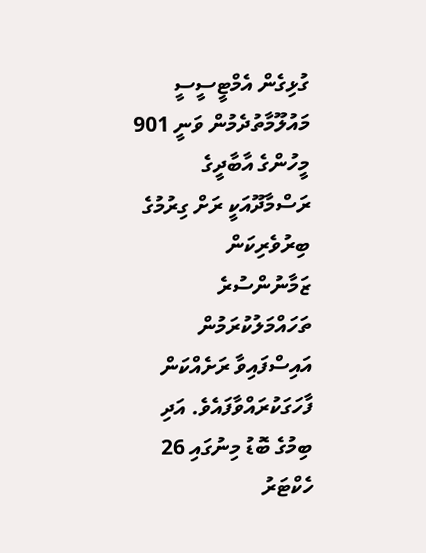ގުޅިގެން އެމްޓީސީސީ މައުލޫމާތުދެމުން ވަނީ 901 މީހުންގެ އާބާދީގެ ރަސްމާދޫއަކީ ރަށް ގިރުމުގެ ބިރުވެރިކަން ޒަމާނުންސުރެ ތަހައްމަލުކުރަމުން އައިސްފައިވާ ރަށެއްކަން ފާހަގަކުރައްވާފައެވެ. އަދި ބިމުގެ ބޮޑު މިނުގައި 26 ހެކްޓަރު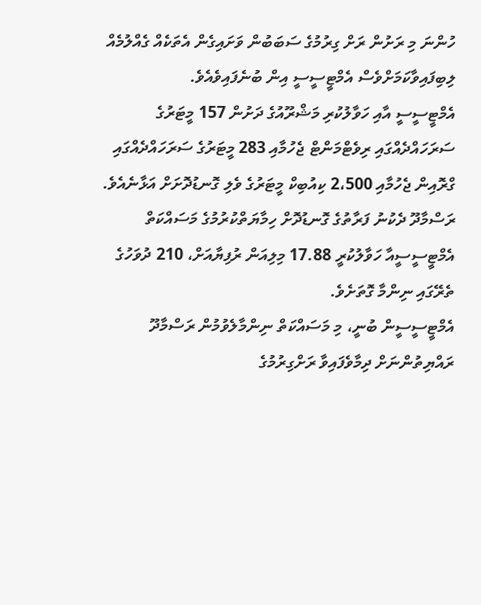ހުންނަ މި ރަށުން ރަށް ގިރުމުގެ ސަބަބުން ވަށައިގެން އެތަކެއް ގެއްލުމެއް ލިބިފައިވާކަމަށްވެސް އެމްޓީސީސީ އިން ބުނެފައިވެއެވެ.
އެމްޓީސީސީ އާއި ހަވާލުކުރި މަޝްރޫއުގެ ދަށުން 157 މީޓަރުގެ ސަރަހައްދެއްގައި ރިވެޓްމަންޓް ޖެހުމާއި 283 މީޓަރުގެ ސަރަހައްދެއްގައި ގްރޮއިން ޖެހުމާއި 2،500 ކިއުބިކް މީޓަރުގެ ވެލި ގޮނޑުދޮށަށް އަޅާނެއެވެ.
ރަސްމާދޫ ދެކުނު ފަރާތުގެ ގޮނޑުދޮށް ހިމާޔަތްކުރުމުގެ މަސައްކަތް އެމްޓީސީސީއާ ހަވާލުކުރީ 17.88 މިލިއަން ރުފިޔާއަށް، 210 ދުވަހުގެ ތެރޭގައި ނިންމާ ގޮތަށެވެ.
އެމްޓީސީސީން ބުނީ، މި މަސައްކަތް ނިންމާލެވުމުން ރަސްމާދޫ ރައްޔިތުންނަށް ދިމާވެފައިވާ ރަށްގިރުމުގެ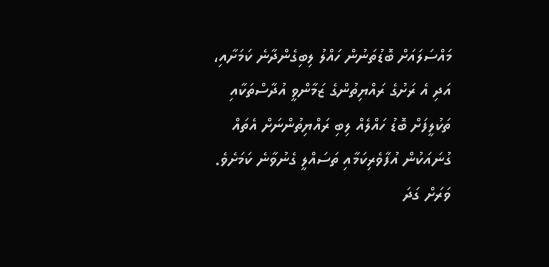މައްސަލައަށް ބޮޑުތަނުން ހައްލު ލިބިގެންދާނެ ކަމަށާއި، އަދި އެ ރަށުގެ ރައްޔިތުންގެ ޒަމާންވީ އުދާސްތަކާއި ތަކުލީފަށް ބޮޑު ހައްލެއް ލިބި ރައްޔިތުންނަށް އެތައް ގުނައަކުން އުފާވެރިކަމާއި ތަސައްލީ ގެނުވާނެ ކަމަށެވެ.
ވަރަށް ގަދަ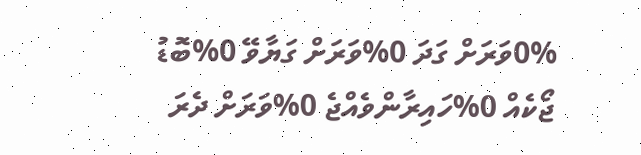0%ވަރަށް ގަދަ 0%ވަރަށް ގަޔާވޭ 0%ބޮޑު ޖޯކެއް 0%ހައިރާންވެއްޖެ 0%ވަރަށް ދެރަ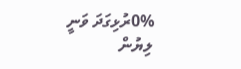0%ރުޅިގަދަ ވަނީ
ލިޔުން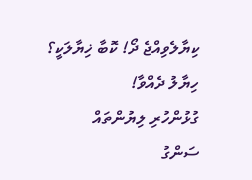ކިޔާލެވިއްޖެ ދޯ! ކޮބާ ޚިޔާލަކީ؟
ހިޔާލު ދެއްވާ!
ގުޅުންހުރި ލިޔުންތައް
ސަންގު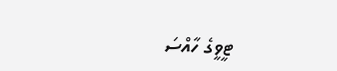ޓީވީގެ ހާއްސަ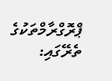ޕްރޮގްރާމްތަކުގެ ތެރޭގައި: